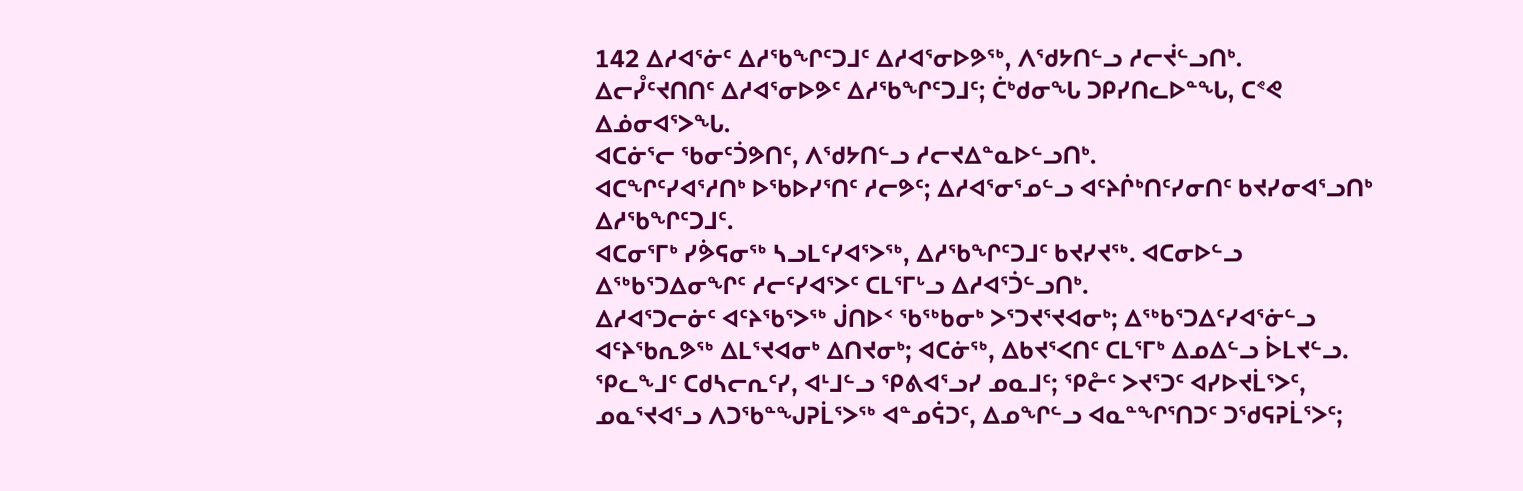142 ᐃᓱᐊᕐᓃᑦ ᐃᓱᖃᖏᑦᑐᒧᑦ ᐃᓱᐊᕐᓂᐅᕗᖅ, ᐱᖁᔭᑎᓪᓗ ᓱᓕᔫᓪᓗᑎᒃ.
ᐃᓕᓮᑦᔪᑎᑎᑦ ᐃᓱᐊᕐᓂᐅᕗᑦ ᐃᓱᖃᖏᑦᑐᒧᑦ; ᑖᒃᑯᓂᖓ ᑐᑭᓯᑎᓚᐅᓐᖓ, ᑕᕝᕙ ᐃᓅᓂᐊᕐᐳᖓ.
ᐊᑕᓃᕐᓕ ᖃᓂᑦᑑᕗᑎᑦ, ᐱᖁᔭᑎᓪᓗ ᓱᓕᔪᐃᓐᓇᐅᓪᓗᑎᒃ.
ᐊᑕᖏᑦᓯᐊᕐᓱᑎᒃ ᐅᖃᐅᓯᕐᑎᑦ ᓱᓕᕗᑦ; ᐃᓱᐊᕐᓂᕐᓄᓪᓗ ᐊᑦᔨᒌᒃᑎᑦᓯᓂᑎᑦ ᑲᔪᓯᓂᐊᕐᓗᑎᒃ ᐃᓱᖃᖏᑦᑐᒧᑦ.
ᐊᑕᓂᕐᒥᒃ ᓯᕘᕋᓂᖅ ᓴᓗᒪᑦᓯᐊᕐᐳᖅ, ᐃᓱᖃᖏᑦᑐᒧᑦ ᑲᔪᓯᔪᖅ. ᐊᑕᓂᐅᓪᓗ ᐃᖅᑲᕐᑐᐃᓂᖏᑦ ᓱᓕᑦᓯᐊᕐᐳᑦ ᑕᒪᕐᒥᒡᓗ ᐃᓱᐊᕐᑑᓪᓗᑎᒃ.
ᐃᓱᐊᕐᑐᓕᓃᑦ ᐊᑦᔨᖃᕐᐳᖅ ᒎᑎᐅᑉ ᖃᖅᑲᓂᒃ ᐳᕐᑐᔪᕐᔪᐊᓂᒃ; ᐃᖅᑲᕐᑐᐃᑦᓯᐊᕐᓃᓪᓗ ᐊᑦᔨᖃᕆᕗᖅ ᐃᒪᕐᔪᐊᓂᒃ ᐃᑎᔪᓂᒃ; ᐊᑕᓃᖅ, ᐃᑲᔪᕐᐸᑎᑦ ᑕᒪᕐᒥᒃ ᐃᓄᐃᓪᓗ ᐆᒪᔪᓪᓗ.
ᕿᓚᖕᒧᑦ ᑕᑯᓴᓕᕆᑦᓯ, ᐊᒻᒧᓪᓗ ᕿᕕᐊᕐᓗᓯ ᓄᓇᒧᑦ; ᕿᓔᑦ ᐳᔪᕐᑐᑦ ᐊᓯᐅᔪᒫᕐᐳᑦ, ᓄᓇᕐᔪᐊᕐᓗ ᐱᑐᖃᓐᖑᕈᒫᕐᐳᖅ ᐊᓐᓄᕌᑐᑦ, ᐃᓄᖏᓪᓗ ᐊᓇᓐᖏᕐᑎᑐᑦ ᑐᖁᕋᕈᒫᕐᐳᑦ;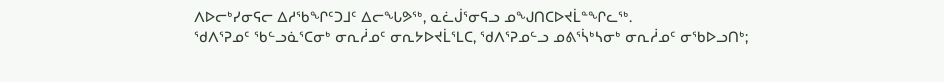ᐱᐅᓕᒃᓯᓂᕋᓕ ᐃᓱᖃᖏᑦᑐᒧᑦ ᐃᓕᖓᕗᖅ, ᓇᓛᒎᕐᓂᕋᓗ ᓄᖑᑎᑕᐅᔪᒫᓐᖏᓚᖅ.
ᖁᐱᕐᕈᓄᑦ ᖃᓪᓗᓈᕐᑕᓂᒃ ᓂᕆᓲᓄᑦ ᓂᕆᔭᐅᔪᒫᕐᒪᑕ, ᖁᐱᕐᕈᓄᓪᓗ ᓄᕕᕐᓵᒃᓴᓂᒃ ᓂᕆᓲᓄᑦ ᓂᖃᐅᓗᑎᒃ;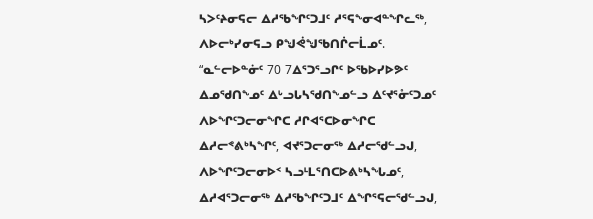ᓴᐳᑦᔨᓂᕋᓕ ᐃᓱᖃᖏᑦᑐᒧᑦ ᓱᕐᕋᖕᓂᐊᓐᖏᓚᖅ, ᐱᐅᓕᒃᓯᓂᕋᓗ ᑭᖑᕚᖑᖃᑎᒌᓕᒫᓄᑦ.
“ᓇᓪᓕᐅᓐᓃᑦ 70 7ᐃᕐᑐᕐᓗᒋᑦ ᐅᖃᐅᓯᐅᕗᑦ ᐃᓄᖁᑎᖕᓄᑦ ᐃᒡᓗᒐᓴᖁᑎᖕᓄᓪᓗ ᐃᑦᔪᕐᓁᑦᑐᓄᑦ ᐱᐅᖏᑦᑐᓕᓂᖏᑕ ᓱᒋᐊᕐᑕᐅᓂᖏᑕ ᐃᓱᓕᕝᕕᒃᓴᖏᑦ, ᐊᔪᕐᑐᓕᓂᖅ ᐃᓱᓕᖁᓪᓗᒍ, ᐱᐅᖏᑦᑐᓕᓂᐅᑉ ᓴᓗᒻᒪᕐᑎᑕᐅᕕᒃᓴᖓᓄᑦ, ᐃᓱᐊᕐᑐᓕᓂᖅ ᐃᓱᖃᖏᑦᑐᒧᑦ ᐃᖏᕐᕋᓕᖁᓪᓗᒍ,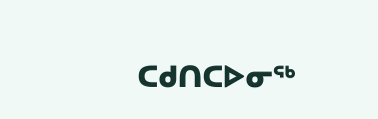ᑕᑯᑎᑕᐅᓂᖅ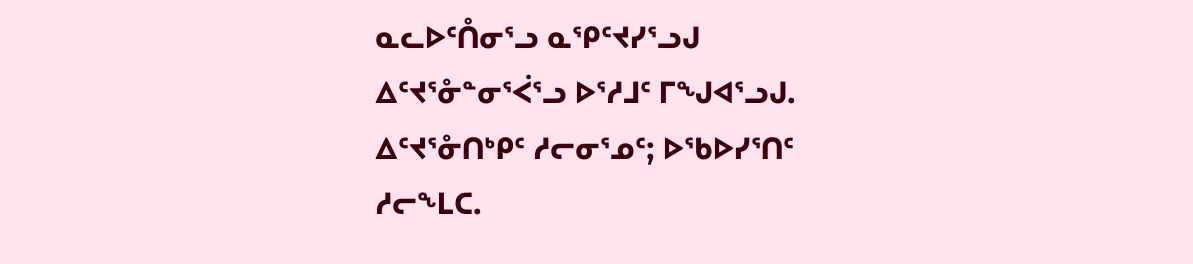ᓇᓚᐅᑦᑍᓂᕐᓗ ᓇᕿᑦᔪᓯᕐᓗᒍ ᐃᑦᔪᕐᓁᓐᓂᕐᐹᕐᓗ ᐅᕐᓱᒧᑦ ᒥᖑᐊᕐᓗᒍ.
ᐃᑦᔪᕐᓁᑎᒃᑭᑦ ᓱᓕᓂᕐᓄᑦ; ᐅᖃᐅᓯᕐᑎᑦ ᓱᓕᖕᒪᑕ.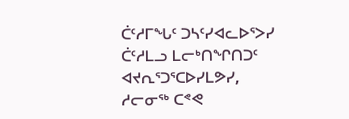ᑖᑦᓱᒥᖓᑦ ᑐᓴᑦᓯᐊᓚᐅᕐᐳᓯ ᑖᑦᓱᒪᓗ ᒪᓕᒃᑎᖏᑎᑐᑦ ᐊᔪᕆᕐᑐᕐᑕᐅᓯᒪᕗᓯ, ᓱᓕᓂᖅ ᑕᕝᕙ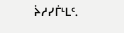ᔩᓱᓯᒦᒻᒪᑦ.